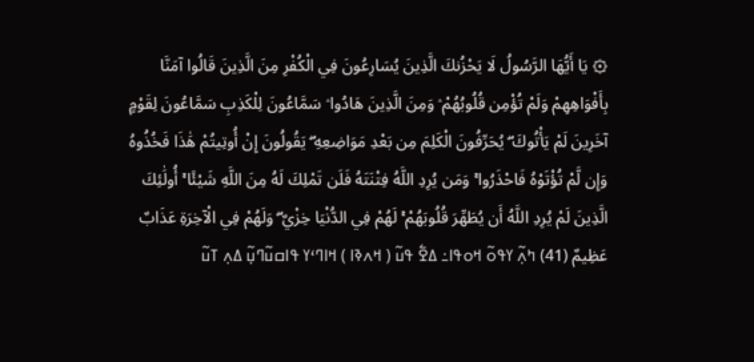۞ يَا أَيُّهَا الرَّسُولُ لَا يَحْزُنكَ الَّذِينَ يُسَارِعُونَ فِي الْكُفْرِ مِنَ الَّذِينَ قَالُوا آمَنَّا بِأَفْوَاهِهِمْ وَلَمْ تُؤْمِن قُلُوبُهُمْ ۛ وَمِنَ الَّذِينَ هَادُوا ۛ سَمَّاعُونَ لِلْكَذِبِ سَمَّاعُونَ لِقَوْمٍ آخَرِينَ لَمْ يَأْتُوكَ ۖ يُحَرِّفُونَ الْكَلِمَ مِن بَعْدِ مَوَاضِعِهِ ۖ يَقُولُونَ إِنْ أُوتِيتُمْ هَٰذَا فَخُذُوهُ وَإِن لَّمْ تُؤْتَوْهُ فَاحْذَرُوا ۚ وَمَن يُرِدِ اللَّهُ فِتْنَتَهُ فَلَن تَمْلِكَ لَهُ مِنَ اللَّهِ شَيْئًا ۚ أُولَٰئِكَ الَّذِينَ لَمْ يُرِدِ اللَّهُ أَن يُطَهِّرَ قُلُوبَهُمْ ۚ لَهُمْ فِي الدُّنْيَا خِزْيٌ ۖ وَلَهُمْ فِي الْآخِرَةِ عَذَابٌ عَظِيمٌ (41) ߤߍ߲߬ ߌߟߋ߬ ߞߋߟߊ߸ ߡߐ߱ ߟߎ߬ ( ߞߍߢߊ ) ߞߊߣߵߌ ߟߊߛߎ߬ߣߎ߲߬ ߡߍ߲ ߠߎ߬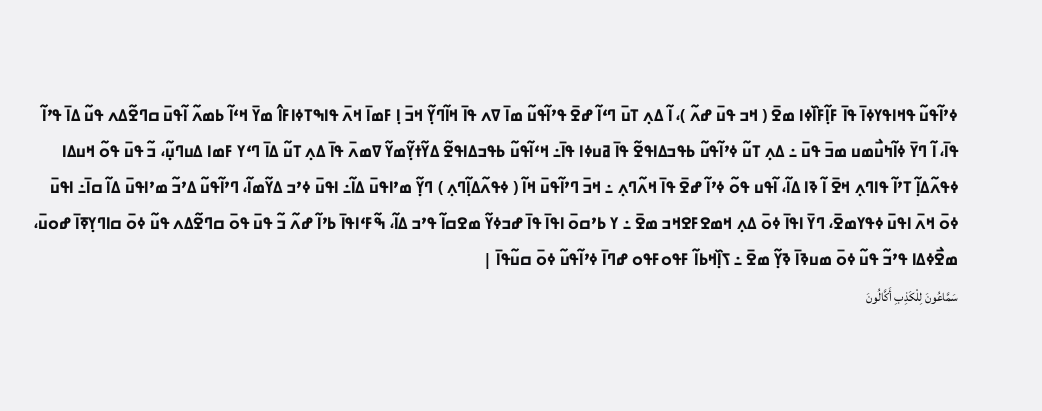ߦߴߊ߬ߟߎ߬ ߟߞߊߟߌߦߊ߫ ߟߊ߫ ߓߊ߲߬ߓߊ߰ߦߊ ߘߐ߫ ( ߞߏ ߟߎ߫ ߝߍ߬ )، ߊ߬ ߡߍ߲ ߠߎ߫ ߣߵߊ߬ ߝߐ߫ ߟߴߊ߬ߟߎ߬ ߘߊ߫ ߜߍ ߟߊ߫ ߞߊ߬ߣߌ߲߬ ߞߏ߫ ߊ߲ ߓߘߊ߫ ߞߍ߫ ߟߊߒߠߦߊߓߊ߮ ߘߌ߫ ߞߵߊ߬ ߕߘߍ߬ ߊ߬ߟߎ߫ ߛߣߐ߬ߡߍ ߟߎ߬ ߡߊ߫ ߟߴߊ߬ ߟߊ߫، ߊ߬ ߣߌ߫ ߦߊ߬ߤߎ߯ߘߎ ߘߏ߫ ߟߎ߫ ߸ ߡߍ߲ ߠߎ߬ ߦߴߊ߬ߟߎ߬ ߕߟߏߡߊߟߐ߬ ߟߊ߫ ߥߎߦߊ ߟߊ߫߸ ߞߵߊ߬ߟߎ߬ ߕߟߏߡߊߟߐ߬ ߡߌ߬ߙߌ߲߬ߘߌ߬ ߜߘߍ߫ ߟߊ߫ ߡߍ߲ ߠߎ߬ ߡߊ߫ ߣߵߌ ߓߘߊ ߡߎߣߎ߲߬، ߏ߬ ߟߎ߫ ߟߋ߬ ߞߎߡߊ ߦߟߍ߬ߡߊ߲߬ ߠߴߊ߬ ߟߊߣߍ߲ ߞߐ߫ ߊ߬ ߢߊ ߡߊ߬، ߊ߬ߟߎ ߟߋ߬ ߦߴߊ߬ ߝߐ߫ ߟߊ߫ ߞߍ߬ߣߍ߲ ߸ ߞߏ߫ ߣߴߊ߬ߟߎ߫ ߞߊ߬ ( ߦߟߍ߬ߡߊ߲߬ߣߍ߲ ) ߣߌ߲߬ ߘߴߊߟߎ߫ ߡߊ߬߸ ߊߟߎ߫ ߦߴߏ ߡߌ߬ߘߊ߬، ߣߴߊ߬ߟߎ߬ ߡߴߏ߬ ߘߴߊߟߎ߫ ߡߊ߬ ߛߊ߫߸ ߊߟߎ߫ ߦߋ߫ ߞߍ߫ ߊߟߎ߫ ߦߟߌߘߐ߫، ߣߌ߫ ߊߟߊ߫ ߦߋ߫ ߡߍ߲ ߞߘߐߓߐߞߏ ߘߐ߫ ߸ ߌ ߕߴߛߋ߫ ߊߟߊ߫ ߟߊ߫ ߝߏߦߌ߬ ߘߐߛߊ߬ ߟߴߏ ߡߊ߬، ߒ߬ߓߵߊߟߊ߫ ߕߴߊ߬ ߝߍ߬ ߏ߬ ߟߎ߫ ߟߋ߫ ߛߣߐ߬ߡߍ ߟߎ߬ ߦߋ߫ ߛߊߣߌ߲ߧߊ߫ ߝߋߎ߫، ߘߐ߯ߦߡߊ ߟߴߏ߬ ߟߎ߬ ߦߋ߫ ߘߎߢߊ߫ ߢߌ߲߬ ߘߐ߫ ߸ ߖߊ߲߰ߞߕߊ߬ ߓߟߋߓߟߋ ߝߣߊ߫ ߦߴߊ߬ߟߎ߬ ߦߋ߫ ߛߎ߬ߟߊ߫ |
سَمَّاعُونَ لِلْكَذِبِ أَكَّالُونَ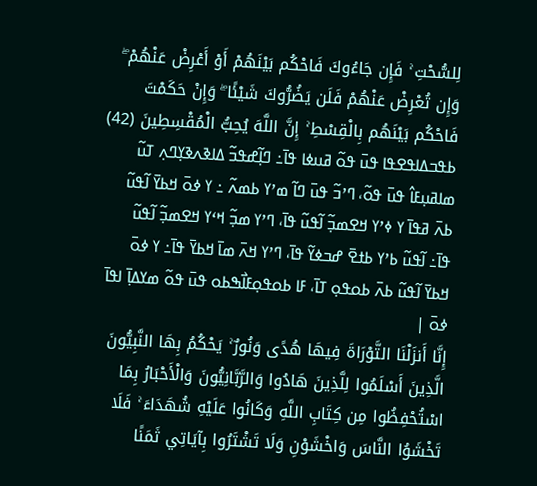لِلسُّحْتِ ۚ فَإِن جَاءُوكَ فَاحْكُم بَيْنَهُمْ أَوْ أَعْرِضْ عَنْهُمْ ۖ وَإِن تُعْرِضْ عَنْهُمْ فَلَن يَضُرُّوكَ شَيْئًا ۖ وَإِنْ حَكَمْتَ فَاحْكُم بَيْنَهُم بِالْقِسْطِ ۚ إِنَّ اللَّهَ يُحِبُّ الْمُقْسِطِينَ (42) ߕߟߏߡߊߟߐߟߊ ߟߎ߫ ߟߋ߬ ߥߎߦߊ ߟߊ߫߸ ߣߊ߲߬ߝߟߏ߬ ߡߊߢߍߢߌ߲ߣߍ߲ ߠߎ߬ ߘߊߥߎ߲ߓߊ߮ ߟߎ߫ ߟߋ߬، ߣߴߏ߬ ߟߎ߫ ߣߊ߬ ߘߴߌ ߕߘߍ߬ ߸ ߌ ߦߋ߫ ߞߕߌ߫ ߊ߬ߟߎ߬ ߕߍ߫ ߥߟߊ߫ ߌ ߦߴߌ ߞߐߘߏ߲߬ ߊ߬ߟߎ߬ ߟߊ߫، ߣߴߌ ߘߏ߲߬ ߞߵߌ ߞߐߘߏ߲߬ ߊ߬ߟߎ߬ ߟߊ߫߸ ߊ߬ߟߎ߬ ߕߴߌ ߕߙߐ߫ ߝߏߦߌ߬ ߟߊ߫، ߣߴߌ ߞߍ߫ ߘߊ߫ ߞߕߌ߫ ߟߊ߫߸ ߌ ߦߋ߫ ߞߕߌ߫ ߊ߬ߟߎ߬ ߕߍ߫ ߕߋߟߋ߲ ߠߊ߫، ߓߊ ߕߋߟߋ߲ߓߊ߯ߒߕߋ ߟߎ߫ ߟߋ߬ ߘߌߡߊ߲߫ ߊߟߊ߫ ߦߋ߫ |
إِنَّا أَنزَلْنَا التَّوْرَاةَ فِيهَا هُدًى وَنُورٌ ۚ يَحْكُمُ بِهَا النَّبِيُّونَ الَّذِينَ أَسْلَمُوا لِلَّذِينَ هَادُوا وَالرَّبَّانِيُّونَ وَالْأَحْبَارُ بِمَا اسْتُحْفِظُوا مِن كِتَابِ اللَّهِ وَكَانُوا عَلَيْهِ شُهَدَاءَ ۚ فَلَا تَخْشَوُا النَّاسَ وَاخْشَوْنِ وَلَا تَشْتَرُوا بِآيَاتِي ثَمَنًا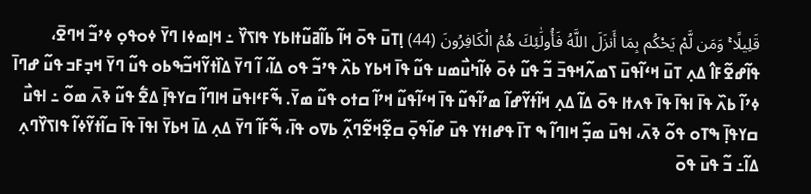قَلِيلًا ۚ وَمَن لَّمْ يَحْكُم بِمَا أَنزَلَ اللَّهُ فَأُولَٰئِكَ هُمُ الْكَافِرُونَ (44) ߊ߲ߠߎ߫ ߟߋ߫ ߞߊ߬ ߕߊ߬ߥߎ߬ߙߊߕߌ ߟߊߖߌ߰ ߸ ߞߊ߲ߘߦߊ ߣߌ߫ ߦߋߟߋ߲ ߦߴߏ߬ ߞߣߐ߫، ߟߊ߬ߝߐ߬ߓߊ߮ ߡߍ߲ ߠߎ߫ ߞߵߊ߬ߟߎ߫ ߖߘߍ߬ߞߟߏ߫ ߏ߬ ߟߎ߬ ߦߋ߫ ߦߊ߬ߤߎ߯ߘߎ ߟߎ߬ ߟߊ߫ ߞߕߌ ߕߍ߰ ߟߴߏ߬ ߟߋ ߡߊ߬، ߊ߬ ߣߌ߫ ߡߊ߰ߙߌ߬ߞߏ߬ߒߕߋ ߟߎ߬ ߣߌ߫ ߞߏ߲ߓߏ ߟߎ߬ ߝߣߊ߫ ߦߴߊ߬ ߕߍ߰ ߟߊ߫ ߊߟߊ߫ ߟߊ߫ ߟߍߙߊ ߟߋ߫ ߡߊ߬ ߡߍ߲ ߞߊ߬ߙߌ߬ߝߊ߬ ߘߴߊ߬ߟߎ߬ ߟߊ߫ ߞߵߊ߬ߟߎ߬ ߞߴߊ߬ ߛߙߋ ߟߎ߬ ߘߌ߫. ߒ߬ߓߵߊߟߎ߫ ߞߊߣߊ߬ ߛߌߟߊ߲߫ ߡߐ߱ ߟߎ߬ ߢߍ߫ ߘߋ߬ ߸ ߊߟߎ߯ ߛߌߟߊ߲߫ ߒߠߋ ߟߋ߬ ߢߍ߫، ߊߟߎ߫ ߘߏ߲߬ ߞߊߣߊ߬ ߒ ߠߊ߫ ߟߝߊߙߌ ߟߎ߫ ߝߊ߬ߟߋ߲߫ ߛߐ߲߬ߞߐ߬ߣߍ߲߬ ߕߜߋ ߟߊ߫، ߒ߬ߓߊ߬ ߣߌ߫ ߡߍ߲ ߡߊ߫ ߞߕߌ߫ ߊߟߊ߫ ߟߊ߫ ߛߊ߬ߙߌ߬ߦߊ߬ ߟߊߖߌ߰ߣߍ߲ ߡߊ߬߸ ߏ߬ ߟߎ߫ ߟߋ߫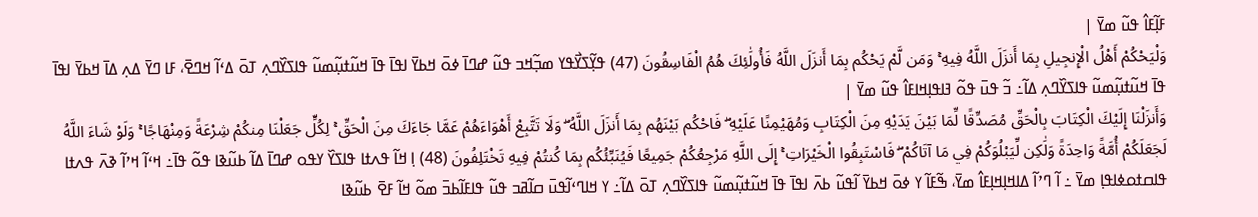ߓߊ߲߬ߓߊ߮ ߟߎ߬ ߘߌ߫ |
وَلْيَحْكُمْ أَهْلُ الْإِنجِيلِ بِمَا أَنزَلَ اللَّهُ فِيهِ ۚ وَمَن لَّمْ يَحْكُم بِمَا أَنزَلَ اللَّهُ فَأُولَٰئِكَ هُمُ الْفَاسِقُونَ (47) ߟߌ߲߬ߖߌ߯ߟߌ ߘߏ߲߬ߞߏ ߟߎ߬ ߝߣߊ߫ ߦߋ߫ ߞߕߌ߫ ߊߟߊ߫ ߟߊ߫ ߞߎ߬ߙߎ߲߬ߘߎ߬ ߟߊߖߌ߰ߣߍ߲ ߠߋ߫ ߡߵߊ߬ ߞߣߐ߫، ߓߊ ߣߌ߫ ߡߍ߲ ߡߊ߫ ߞߕߌ߫ ߊߟߊ߫ ߟߊ߫ ߞߎ߬ߙߎ߲߬ߘߎ߬ ߟߊߖߌ߰ߣߍ߲ ߡߊ߬߸ ߏ߬ ߟߎ߫ ߟߋ߬ ߔߊߟߊ߲ߞߊߓߊ߮ ߟߎ߬ ߘߌ߫ |
وَأَنزَلْنَا إِلَيْكَ الْكِتَابَ بِالْحَقِّ مُصَدِّقًا لِّمَا بَيْنَ يَدَيْهِ مِنَ الْكِتَابِ وَمُهَيْمِنًا عَلَيْهِ ۖ فَاحْكُم بَيْنَهُم بِمَا أَنزَلَ اللَّهُ ۖ وَلَا تَتَّبِعْ أَهْوَاءَهُمْ عَمَّا جَاءَكَ مِنَ الْحَقِّ ۚ لِكُلٍّ جَعَلْنَا مِنكُمْ شِرْعَةً وَمِنْهَاجًا ۚ وَلَوْ شَاءَ اللَّهُ لَجَعَلَكُمْ أُمَّةً وَاحِدَةً وَلَٰكِن لِّيَبْلُوَكُمْ فِي مَا آتَاكُمْ ۖ فَاسْتَبِقُوا الْخَيْرَاتِ ۚ إِلَى اللَّهِ مَرْجِعُكُمْ جَمِيعًا فَيُنَبِّئُكُم بِمَا كُنتُمْ فِيهِ تَخْتَلِفُونَ (48) ߊ߲ ߞߊ߬ ߟߍߙߊ ߟߊߖߌ߰ ߌߟߋ ߝߣߊ߫ ߡߊ߬ ߕߎ߬ߢߊ ߟߋ߬ ߟߊ߫߸ ߞߵߊ߬ ߞߴߊ߬ ߢߍ߫ ߟߍߙߊ ߟߊߛߙߋߦߊߟߊ߲ ߘߌ߫ ߸ ߊ߬ ߣߴߊ߬ ߡߊߞߊ߲ߞߊ߲ߓߊ߮ ߘߌ߫، ߒ߬ߓߊ߬ ߌ ߦߋ߫ ߞߕߌ߫ ߊ߬ߟߎ߬ ߕߍ߫ ߊߟߊ߫ ߟߊ߫ ߞߎ߬ߙߎ߲߬ߘߎ߬ ߟߊߖߌ߰ߣߍ߲ ߠߋ߫ ߡߊ߬߸ ߌ ߞߊߣߵߊ߬ߟߎ߫ ߛߊ߬ߥߏ ߟߎ߬ ߟߊߓߊ߬ߕߏ߫ ߘߋ߬ ߞߊ߬ ߓߐ߫ ߕߎ߬ߢߊ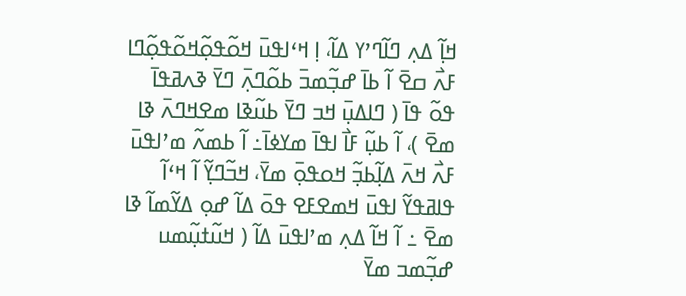ߞߊ߲߬ ߡߍ߲ ߣߊ߬ߣߴߌ ߡߊ߬، ߊ߲ ߞߵߊߟߎ߫ ߞߋ߬ߟߋ߲߬ߞߋ߬ߟߋ߲߬ߣߊ ߓߍ߯ ߛߐ߫ ߊ߬ ߕߊ߫ ߝߏ߲߬ߘߏ߫ ߕߋ߬ߣߍ߲߫ ߣߌ߫ ߢߍߥߟߊ߫ ߟߋ߬ ߟߊ߫ ( ߣߊߡߎ߲߫ ߞߏ ߣߌ߫ ߕߎ߬ߢߊ ߘߐߞߣߍ߫ ߢߊ ߘߐ߫ )، ߊ߬ ߕߎ߲߬ ߓߊ߯ ߊߟߊ߫ ߘߌߦߊ߫߸ ߊ߬ ߕߘߍ߬ ߘߴߊߟߎ߫ ߓߍ߯ ߞߍ߫ ߡߊ߲߬ߕߏ߲߬ ߞߋߟߋ߲߫ ߘߌ߫، ߞߏ߬ߣߌ߲߬ ߊ߬ ߞߵߊ߬ ߟߊߥߟߌ߬ ߊߟߎ߫ ߞߘߐߓߐ ߟߋ߫ ߡߊ߬ ߝߋ߲ ߡߌ߬ߘߊ߬ ߢߊ ߘߐ߫ ߸ ߊ߬ ߞߊ߬ ߡߍ߲ ߘߴߊߟߎ߫ ߡߊ߬ ( ߞߎ߬ߙߎ߲߬ߘߎ ߝߏ߲߬ߘߏ ߘߌ߫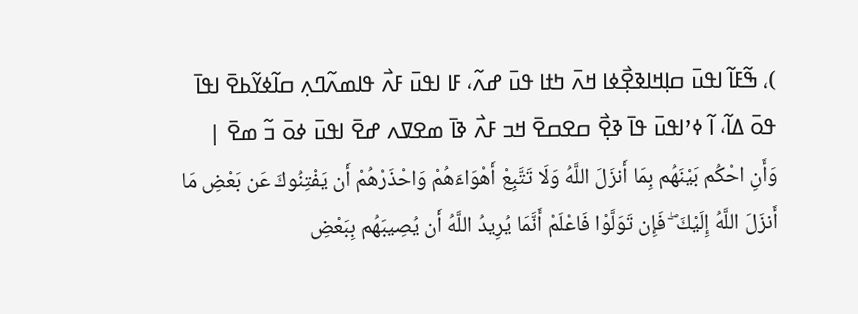)، ߒ߬ߓߊ߬ ߊߟߎ߫ ߛߊ߲ߞߊߢߐ߲߯ߦߊ ߞߍ߫ ߤߙߊ ߟߎ߫ ߝߍ߬، ߓߊ ߊߟߎ߫ ߓߍ߯ ߟߊߘߍ߬ߣߍ߲ ߛߊ߬ߦߌ߬ߕߐ߫ ߊߟߊ߫ ߟߋ߫ ߡߊ߬، ߊ߬ ߦߴߊߟߎ߫ ߟߊ߫ ߢߐ߲߯ ߛߐߛߐ߫ ߞߏ ߓߍ߯ ߢߊ߫ ߘߐߜߍ ߝߐ߫ ߊߟߎ߫ ߦߋ߫ ߏ߬ ߘߐ߫ |
وَأَنِ احْكُم بَيْنَهُم بِمَا أَنزَلَ اللَّهُ وَلَا تَتَّبِعْ أَهْوَاءَهُمْ وَاحْذَرْهُمْ أَن يَفْتِنُوكَ عَن بَعْضِ مَا أَنزَلَ اللَّهُ إِلَيْكَ ۖ فَإِن تَوَلَّوْا فَاعْلَمْ أَنَّمَا يُرِيدُ اللَّهُ أَن يُصِيبَهُم بِبَعْضِ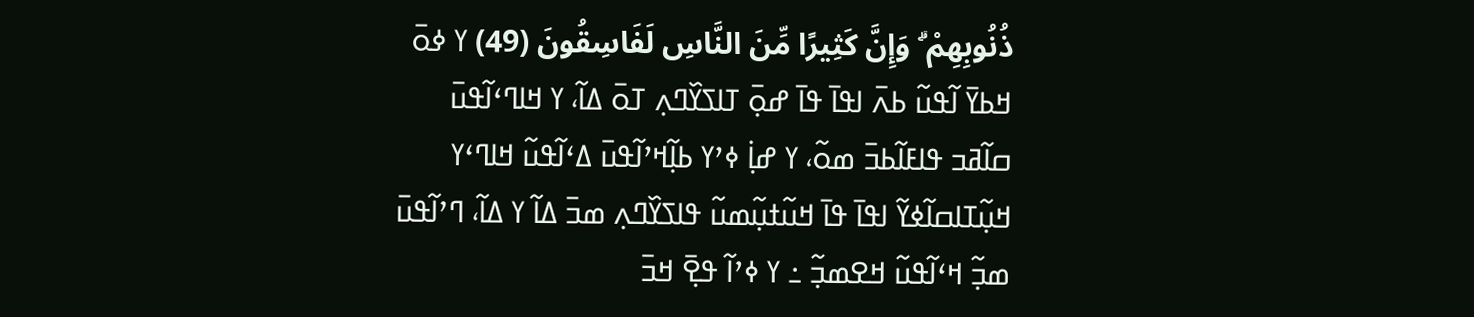ذُنُوبِهِمْ ۗ وَإِنَّ كَثِيرًا مِّنَ النَّاسِ لَفَاسِقُونَ (49) ߌ ߦߋ߫ ߞߕߌ߫ ߊ߬ߟߎ߬ ߕߍ߫ ߊߟߊ߫ ߟߊ߫ ߝߋ߲߫ ߠߊߖߌ߰ߣߍ߲ ߠߋ߫ ߡߊ߬، ߌ ߞߊߣߵߊ߬ߟߎ߫ ߛߊ߬ߥߏ ߟߊߓߊ߬ߕߏ߫ ߘߋ߬، ߌ ߝߊ߲߭ ߦߴߌ ߕߊ߲߬ߞߴߊ߬ߟߎ߫ ߡߵߊ߬ߟߎ߬ ߞߊߣߵߌ ߞߎ߲߬ߠߊߛߊ߬ߦߌ߬ ߊߟߊ߫ ߟߊ߫ ߞߎ߬ߙߎ߲߬ߘߎ߬ ߟߊߖߌ߰ߣߍ߲ ߘߏ߫ ߡߊ߬ ߌ ߡߊ߬، ߣߴߊ߬ߟߎ߫ ߘߏ߲߬ ߞߵߊ߬ߟߎ߬ ߞߐߘߏ߲߬ ߸ ߌ ߦߴߊ߬ ߟߐ߲߫ ߞߏ߫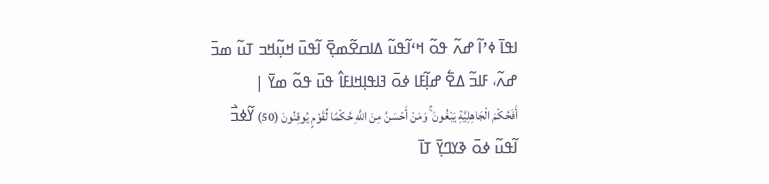ߊߟߊ߫ ߦߴߊ߬ ߝߍ߬ ߟߋ߬ ߞߵߊ߬ߟߎ߬ ߡߊߛߐ߬ߘߐ߲߫ ߊ߬ߟߎ߫ ߞߎ߲߬ߞߏ ߠߎ߬ ߘߏ߫ ߝߍ߬، ߓߊߏ߬ ߡߐ߱ ߝߊ߲߬ߓߊ ߦߋ߫ ߔߊߟߊ߲ߞߊߓߊ߮ ߟߎ߫ ߟߋ߬ ߘߌ߫ |
أَفَحُكْمَ الْجَاهِلِيَّةِ يَبْغُونَ ۚ وَمَنْ أَحْسَنُ مِنَ اللَّهِ حُكْمًا لِّقَوْمٍ يُوقِنُونَ (50) ߌ߬ߦߏ߯ ߊ߬ߟߎ߬ ߦߋ߫ ߢߌߣߌ߲߫ ߠߊ߫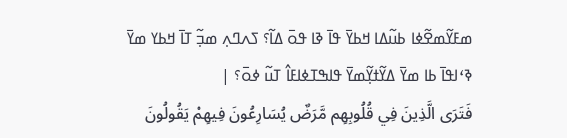ߘߓߌ߬ߘߐ߬ߦߊ ߕߎ߬ߡߊ ߞߕߌ߫ ߟߊ߫ ߢߊ ߟߋ߫ ߡߊ߬؟ ߖߍߣߍ߲ ߘߏ߲߬ ߠߊ߫ ߞߕߌ ߘߌ߫ ߢߵߊߟߊ߫ ߕߊ ߘߌ߫ ߡߌ߬ߙߌ߲߬ߘߌ߫ ߟߊߒߠߦߊߓߊ߮ ߠߎ߬ ߦߋ߫؟ |
فَتَرَى الَّذِينَ فِي قُلُوبِهِم مَّرَضٌ يُسَارِعُونَ فِيهِمْ يَقُولُونَ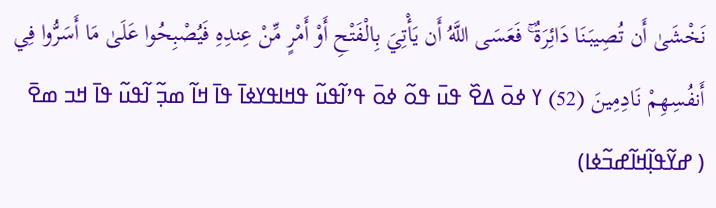نَخْشَىٰ أَن تُصِيبَنَا دَائِرَةٌ ۚ فَعَسَى اللَّهُ أَن يَأْتِيَ بِالْفَتْحِ أَوْ أَمْرٍ مِّنْ عِندِهِ فَيُصْبِحُوا عَلَىٰ مَا أَسَرُّوا فِي أَنفُسِهِمْ نَادِمِينَ (52) ߌ ߦߋ߫ ߡߐ߰ ߟߎ߫ ߟߋ߬ ߦߋ߫ ߟߴߊ߬ߟߎ߬ ߟߞߊߟߌߦߊ߫ ߟߊ߫ ߞߊ߬ ߘߏ߲߬ ߊ߬ߟߎ߬ ߟߊ߫ ߞߏ ߘߐ߫ ( ߝߌ߬ߟߊ߲߬ߞߊ߬ߝߏ߬ߦߊ)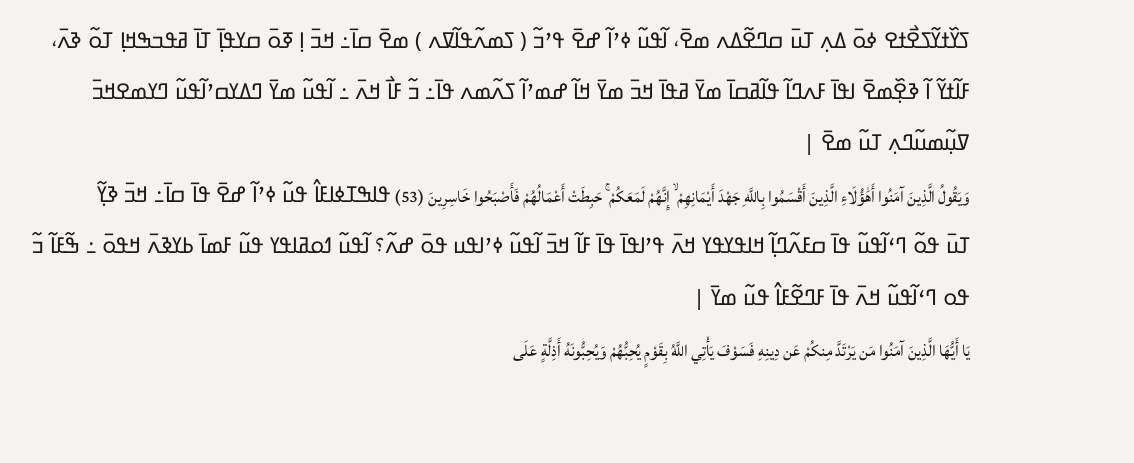ߖߌ߰ߙߌ߬ߖߐ߯ߙߐ ߦߋ߫ ߡߍ߲ ߠߎ߫ ߛߣߐ߬ߡߍ ߘߐ߫، ߊ߬ߟߎ߬ ߦߴߊ߬ ߝߐ߫ ߟߴߏ߬ ( ߖߘߍ߬ߟߊ߬ߜߍ ) ߘߐ߫ ߛߊ߫߸ ߞߏ߫ ߊ߲ ߧߋ߫ ߛߌߟߊ߲߫ ߠߊ߫ ߥߟߏߒߞߊ߲ ߠߋ߬ ߢߍ߫، ߓߊ߬ߙߌ߬ ߊ߬ ߢߐ߲߰ߘߐ߫ ߊߟߊ߫ ߓߍߣߊ߬ ߟߊ߬ߥߛߊ߫ ߘߌ߫ ߥߟߊ߫ ߞߏ߫ ߘߌ߫ ߞߊ߬ ߝߘߴߊ߬ ߖߍ߬ߘߍ ߟߊ߫߸ ߏ߬ ߓߊ߯ ߞߍ߫ ߸ ߊ߬ߟߎ߬ ߘߌ߫ ߣߡߌߛߴߊ߬ߟߎ߬ ߣߌߘߐߞߏ߫ ߜߎ߲߬ߘߎ߬ߣߍ߲ ߠߎ߬ ߘߐ߫ |
وَيَقُولُ الَّذِينَ آمَنُوا أَهَٰؤُلَاءِ الَّذِينَ أَقْسَمُوا بِاللَّهِ جَهْدَ أَيْمَانِهِمْ ۙ إِنَّهُمْ لَمَعَكُمْ ۚ حَبِطَتْ أَعْمَالُهُمْ فَأَصْبَحُوا خَاسِرِينَ (53) ߟߊߒߠߦߊߓߊ߮ ߟߎ߬ ߦߴߊ߬ ߝߐ߫ ߟߊ߫ ߛߊ߫߸ ߞߏ߫ ߢߌ߲߬ ߠߎ߫ ߟߋ߬ ߣߵߊ߬ߟߎ߬ ߟߊ߫ ߛߓߍ߬ߣߊ߲߬ ߞߊߟߌߟߌ ߞߍ߫ ߟߴߊߟߊ߫ ߟߊ߫ ߓߊ߬ ߞߏ߫ ߊ߬ߟߎ߬ ߦߴߊߟߎ ߟߋ߫ ߝߍ߬؟ ߊ߬ߟߎ߬ ߗߋߥߊߟߌ ߟߎ߬ ߓߘߊ߫ ߕߌߢߍ߫ ߞߟߋ߫ ߸ ߒ߬ߓߊ߬ ߏ߬ ߟߋ ߣߵߊ߬ߟߎ߬ ߞߍ߫ ߟߊ߫ ߓߣߐ߬ߓߊ߮ ߟߎ߬ ߘߌ߫ |
يَا أَيُّهَا الَّذِينَ آمَنُوا مَن يَرْتَدَّ مِنكُمْ عَن دِينِهِ فَسَوْفَ يَأْتِي اللَّهُ بِقَوْمٍ يُحِبُّهُمْ وَيُحِبُّونَهُ أَذِلَّةٍ عَلَى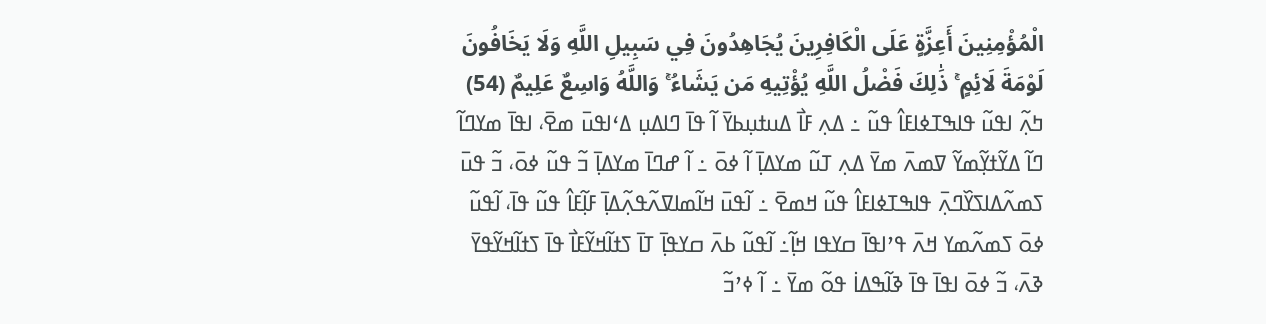الْمُؤْمِنِينَ أَعِزَّةٍ عَلَى الْكَافِرِينَ يُجَاهِدُونَ فِي سَبِيلِ اللَّهِ وَلَا يَخَافُونَ لَوْمَةَ لَائِمٍ ۚ ذَٰلِكَ فَضْلُ اللَّهِ يُؤْتِيهِ مَن يَشَاءُ ۚ وَاللَّهُ وَاسِعٌ عَلِيمٌ (54) ߤߍ߲߬ ߊߟߎ߬ ߟߊߒߠߦߊߓߊ߮ ߟߎ߬ ߸ ߡߍ߲ ߓߊ߯ ߡߎߙߎ߲ߕߌ߫ ߊ߬ ߟߊ߫ ߣߊߡߎ߲ ߡߵߊߟߎ߫ ߘߐ߫، ߊߟߊ߫ ߘߌߣߊ߬ ߣߊ߬ ߡߌ߬ߙߌ߲߬ߘߌ߬ ߜߘߍ߫ ߘߌ߫ ߡߍ߲ ߠߎ߬ ߘߌߡߊ߲߫ ߊ߬ ߦߋ߫ ߸ ߊ߬ ߝߣߊ߫ ߘߌߡߊ߲߫ ߏ߬ ߟߎ߬ ߦߋ߫، ߏ߬ ߟߎ߫ ߖߘߍ߬ߡߊߖߌ߰ߣߍ߲߫ ߟߊߒߠߦߊߓߊ߮ ߟߎ߬ ߞߘߐ߫ ߸ ߊ߬ߟߎ߫ ߞߊ߬ߘߊߜߍ߬ߟߍ߲߬ߡߊ߲߫ ߓߊ߲߬ߓߊ߮ ߟߎ߬ ߟߊ߫، ߊ߬ߟߎ߬ ߦߋ߫ ߖߘߍ߬ߘߌ ߞߍ߫ ߟߴߊߟߊ߫ ߛߌߟߊ ߞߊ߲߬߸ ߊ߬ߟߎ߬ ߕߍ߫ ߛߌߟߊ߲߫ ߠߊ߫ ߖߙߊ߬ߞߌ߬ߓߊ߯ ߟߊ߫ ߖߙߊ߬ߞߌ߬ߟߌ߫ ߢߍ߫، ߏ߬ ߦߋ߫ ߊߟߊ߫ ߟߊ߫ ߢߊ߬ߒߡߊ߭ ߟߋ߬ ߘߌ߫ ߸ ߊ߬ ߦߴߏ߬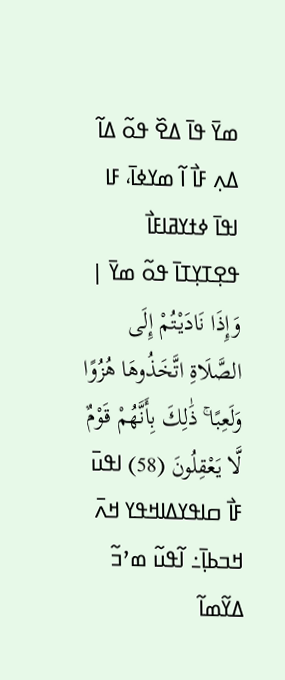ߘߌ߫ ߟߊ߫ ߡߐ߰ ߟߋ߬ ߡߊ߬ ߡߍ߲ ߓߊ߯ ߊ߬ ߘߌߦߊ߫، ߓߊ ߊߟߊ߫ ߦߙߌߥߊߓߊ߯ ߟߐ߲ߠߌ߲ߠߊ߫ ߟߋ߬ ߘߌ߫ |
وَإِذَا نَادَيْتُمْ إِلَى الصَّلَاةِ اتَّخَذُوهَا هُزُوًا وَلَعِبًا ۚ ذَٰلِكَ بِأَنَّهُمْ قَوْمٌ لَّا يَعْقِلُونَ (58) ߊߟߎ߫ ߓߊ߯ ߛߊߟߌߡߊߞߟߌ ߞߍ߫ ߞߏߕߊ߲߫߸ ߊ߬ߟߎ߬ ߘߴߏ߬ ߡߌ߬ߘߊ߬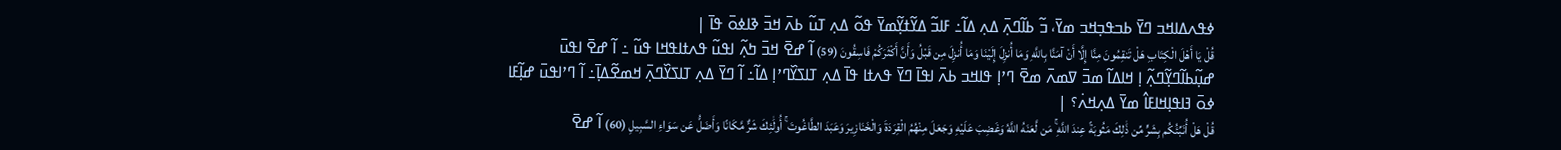ߦߟߍߡߊߞߏ ߣߌ߫ ߕߏߟߏ߲ߞߏ ߘߌ߫، ߏ߬ ߕߊ߬ߣߍ߲߫ ߡߍ߲ ߡߊ߬߸ ߓߊߏ߬ ߡߌ߬ߙߌ߲߬ߘߌ߫ ߟߋ߬ ߡߍ߲ ߠߎ߬ ߕߍ߫ ߞߏ߫ ߢߊߦߋ߫ ߟߊ߫ |
قُلْ يَا أَهْلَ الْكِتَابِ هَلْ تَنقِمُونَ مِنَّا إِلَّا أَنْ آمَنَّا بِاللَّهِ وَمَا أُنزِلَ إِلَيْنَا وَمَا أُنزِلَ مِن قَبْلُ وَأَنَّ أَكْثَرَكُمْ فَاسِقُونَ (59) ߊ߬ ߝߐ߫ ߞߏ߫ ߤߍ߲߬ ߊߟߎ߬ ߟߍߙߊߟߞߊ ߟߎ߬ ߸ ߊ߬ ߝߐ߫ ߊߟߎ߫ ߝߎ߲߬ߕߊ߬ߣߌ߲߬ߣߍ߲߬ ߊ߲ ߞߊߡߊ߬ ߘߏ߫ ߜߘߍ߫ ߘߐ߫ ߣߴߊ߲ ߟߊߞߏ ߕߍ߫ ߊߟߊ߫ ߣߌ߫ ߟߍߙߊ ߟߊ߫ ߡߍ߲ ߠߊߖߌ߰ߣߴߊ߲ ߡߊ߬߸ ߊ߬ ߣߌ߫ ߡߍ߲ ߠߊߖߌ߰ߣߍ߲߫ ߞߘߐ߬ߡߊ߲߫߸ ߊ߬ ߣߴߊߟߎ߫ ߝߊ߲߬ߓߊ ߦߋ߫ ߔߊߟߊ߲ߞߊߓߊ߮ ߘߌ߫ ߡߍ߲ߞߍ߭؟ |
قُلْ هَلْ أُنَبِّئُكُم بِشَرٍّ مِّن ذَٰلِكَ مَثُوبَةً عِندَ اللَّهِ ۚ مَن لَّعَنَهُ اللَّهُ وَغَضِبَ عَلَيْهِ وَجَعَلَ مِنْهُمُ الْقِرَدَةَ وَالْخَنَازِيرَ وَعَبَدَ الطَّاغُوتَ ۚ أُولَٰئِكَ شَرٌّ مَّكَانًا وَأَضَلُّ عَن سَوَاءِ السَّبِيلِ (60) ߊ߬ ߝߐ߫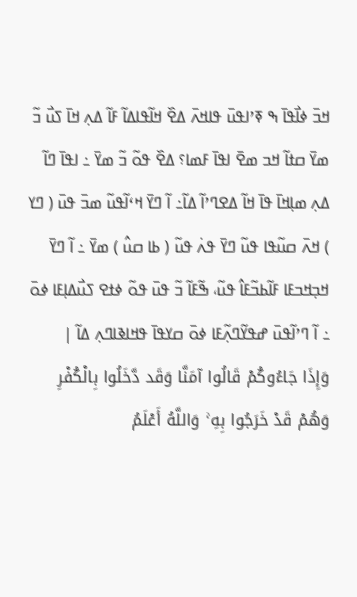ߞߏ߫ ߦߊ߯ߟߊ߫ ߒ ߧߴߊߟߎ߫ ߟߊߞߍ߫ ߡߐ߰ ߞߊ߬ߟߊߡߊ߬ ߓߊ߬ ߡߍ߲ ߞߊ߫ ߖߎ߯ ߏ߬ ߘߌ߫ ߛߙߊ߬ ߞߏ ߘߐ߫ ߊߟߊ߫ ߓߘߊ؟ ߡߐ߰ ߟߋ߬ ߏ߬ ߘߌ߫ ߸ ߊߟߊ߫ ߣߊ߬ ߡߍ߲ ߘߊ߲ߞߊ߫ ߟߊ߫ ߞߊ߬ ߡߐߣߴߊ߬ ߡߊ߬߸ ߊ߬ ߣߌ߫ ߞߵߊ߬ߟߎ߬ ߘߏ߫ ߟߎ߫ ( ߣߌ ) ߞߍ߫ ߛߎ߬ߟߊ ߟߎ߬ ߣߌ߫ ߟߍ߭ ߟߎ߬ ( ߕߊ ߛߎ߮ ) ߘߌ߫ ߸ ߊ߬ ߣߌ߫ ߞߏ߲ߞߏߓߊ ߓߊ߬ߕߏ߬ߓߊ߮ ߟߎ߬، ߒ߬ߓߊ߬ ߏ߬ ߟߎ߫ ߟߋ߬ ߦߙߐ ߖߎ߯ߡߊ߲ߓߊ ߦߋ߫ ߸ ߊ߬ ߣߴߊ߬ߟߎ߫ ߝߟߌ߬ߣߍ߲߬ߓߊ ߦߋ߫ ߛߌߟߊ߫ ߟߞߊߢߊߣߍ߲ ߡߊ߬ |
وَإِذَا جَاءُوكُمْ قَالُوا آمَنَّا وَقَد دَّخَلُوا بِالْكُفْرِ وَهُمْ قَدْ خَرَجُوا بِهِ ۚ وَاللَّهُ أَعْلَمُ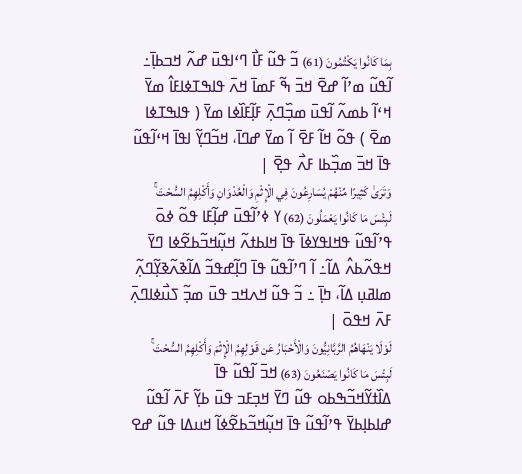بِمَا كَانُوا يَكْتُمُونَ (61) ߏ߬ ߟߎ߬ ߓߊ߯ ߣߵߊߟߎ߫ ߝߍ߬ ߞߏߕߊ߲߫߸ ߊ߬ߟߎ߬ ߘߴߊ߬ ߝߐ߫ ߞߏ߫ ߒ߬ ߓߘߊ߫ ߞߍ߫ ߟߊߒߠߦߊߓߊ߮ ߘߌ߫ ߞߵߊ߬ ߕߘߍ߬ ߊ߬ߟߎ߫ ߘߏ߲߰ߣߍ߲߫ ߓߊ߲߬ߓߊ߰ߦߊ ߘߌ߫ ( ߟߊߒߠߦߊ ߘߐ߫ ) ߟߋ߬ ߞߊ߬ ߓߐ߫ ߊ߬ ߘߌ߫ ߝߣߊ߫، ߞߏ߬ߣߌ߲߬ ߊߟߊ߫ ߞߵߊ߬ߟߎ߬ ߟߊ߫ ߞߏ߫ ߘߏ߲߰ߕߊ ߓߍ߯ ߟߐ߲߫ |
وَتَرَىٰ كَثِيرًا مِّنْهُمْ يُسَارِعُونَ فِي الْإِثْمِ وَالْعُدْوَانِ وَأَكْلِهِمُ السُّحْتَ ۚ لَبِئْسَ مَا كَانُوا يَعْمَلُونَ (62) ߌ ߦߴߊ߬ߟߎ߫ ߝߊ߲߬ߓߊ ߟߋ߬ ߦߋ߫ ߟߴߊ߬ߟߎ߬ ߟߞߊߟߌߦߊ߫ ߟߊ߫ ߞߊߕߙߍ߬ ߞߎ߲߬ߞߏ߬ߕߐ߬ߦߊ ߣߌ߫ ߞߟߍ߬ߕߍ߮ ߡߊ߬߸ ߊ߬ ߣߴߊ߬ߟߎ߬ ߟߊ߫ ߣߊ߲߬ߝߟߏ߬ ߡߊ߬ߢߍ߬ߢߌ߲߬ߣߍ߲߬ ߘߊߥߎ߲ ߡߊ߬، ߤߊ߲߫ ߸ ߏ߬ ߟߎ߬ ߞߍߞߏ ߟߎ߫ ߘߏ߲߬ ߖߎ߯ߦߊߣߍ߲߫ ߓߍ߫ ߞߟߋ߫ |
لَوْلَا يَنْهَاهُمُ الرَّبَّانِيُّونَ وَالْأَحْبَارُ عَن قَوْلِهِمُ الْإِثْمَ وَأَكْلِهِمُ السُّحْتَ ۚ لَبِئْسَ مَا كَانُوا يَصْنَعُونَ (63) ߞߏ߫ ߊ߬ߟߎ߬ ߟߊ߫ ߡߊ߰ߙߌ߬ߞߏ߬ߒߕߋ ߟߎ߬ ߣߌ߫ ߞߏ߲ߓߏ ߟߎ߫ ߕߌ߲߬ ߓߍ߫ ߊ߬ߟߎ߬ ߝߊߕߊ߲ߕߌ߫ ߟߴߊ߬ߟߎ߬ ߟߊ߫ ߞߎ߲߬ߞߏ߬ߕߐ߬ߦߊ߬ ߞߎߡߊ ߟߎ߬ ߝߐ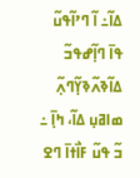ߡߊ߬߸ ߊ߬ ߣߴߊ߬ߟߎ߬ ߟߊ߫ ߣߊ߲߬ߝߟߏ߬ ߡߊ߬ߢߍ߬ߢߌ߲߬ߣߍ߲߬ ߘߊߥߎ߲ ߡߊ߬، ߤߊ߲߫ ߸ ߏ߬ ߟߎ߬ ߓߊ߯ߙߊ߫ ߣߐ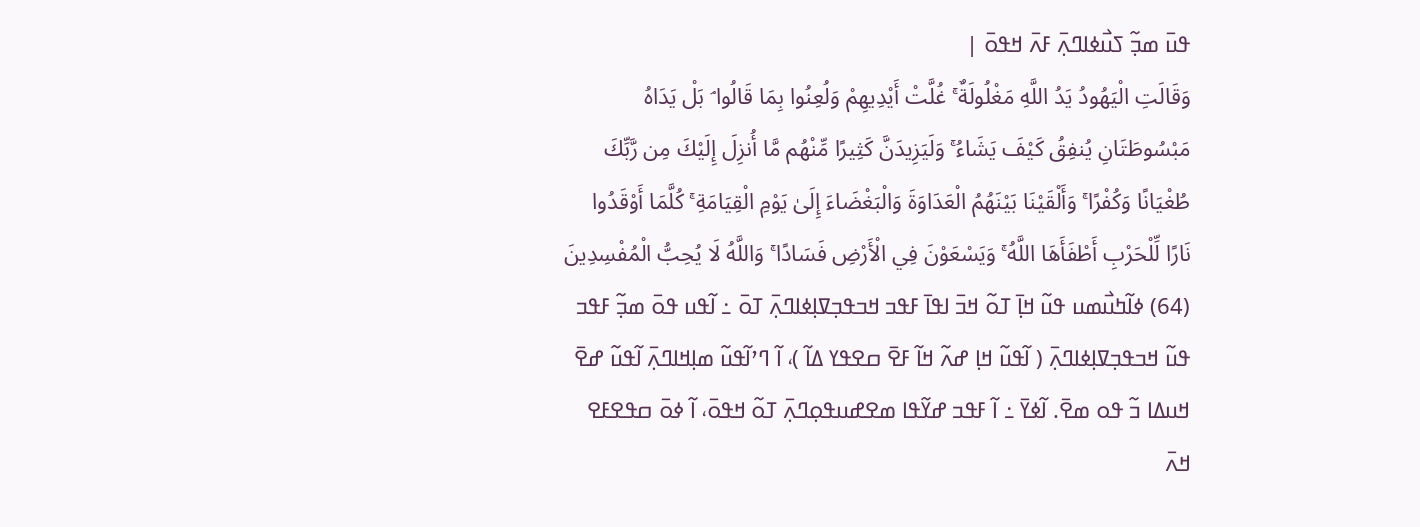ߟߎ߫ ߘߏ߲߬ ߖߎ߯ߦߊߣߍ߲߫ ߓߍ߫ ߞߟߋ߫ |
وَقَالَتِ الْيَهُودُ يَدُ اللَّهِ مَغْلُولَةٌ ۚ غُلَّتْ أَيْدِيهِمْ وَلُعِنُوا بِمَا قَالُوا ۘ بَلْ يَدَاهُ مَبْسُوطَتَانِ يُنفِقُ كَيْفَ يَشَاءُ ۚ وَلَيَزِيدَنَّ كَثِيرًا مِّنْهُم مَّا أُنزِلَ إِلَيْكَ مِن رَّبِّكَ طُغْيَانًا وَكُفْرًا ۚ وَأَلْقَيْنَا بَيْنَهُمُ الْعَدَاوَةَ وَالْبَغْضَاءَ إِلَىٰ يَوْمِ الْقِيَامَةِ ۚ كُلَّمَا أَوْقَدُوا نَارًا لِّلْحَرْبِ أَطْفَأَهَا اللَّهُ ۚ وَيَسْعَوْنَ فِي الْأَرْضِ فَسَادًا ۚ وَاللَّهُ لَا يُحِبُّ الْمُفْسِدِينَ (64) ߦߊ߬ߤߎ߯ߘߎ ߟߎ߬ ߞߊ߲߫ ߠߋ߬ ߞߏ߫ ߊߟߊ߫ ߓߟߏ ߞߏߟߏ߲ߜߊ߲ߦߊߣߍ߲߫ ߠߋ߫ ߸ ߊ߬ߟߎ ߟߋ߫ ߘߏ߲߬ ߓߟߏ ߟߎ߬ ߞߏߟߏ߲ߜߊ߲ߦߊߣߍ߲߫ ( ߊ߬ߟߎ߬ ߞߊ߲ ߝߍ߬ ߞߊ߬ ߓߐ߫ ߛߐߟߌ ߡߊ߬ )، ߊ߬ ߣߴߊ߬ߟߎ߬ ߘߊ߲ߞߊߣߍ߲߫ ߊ߬ߟߎ߬ ߝߐ߫ ߞߎߡߊ ߏ߬ ߟߋ ߘߐ߫. ߊ߬ߦߌ߫ ߸ ߊ߬ ߓߟߏ ߝߌ߬ߟߊ ߘߐߝߎߟߋ߲ߣߍ߲߫ ߠߋ߬ ߞߟߋ߫، ߊ߬ ߦߋ߫ ߛߟߐߓߐ ߞߍ߫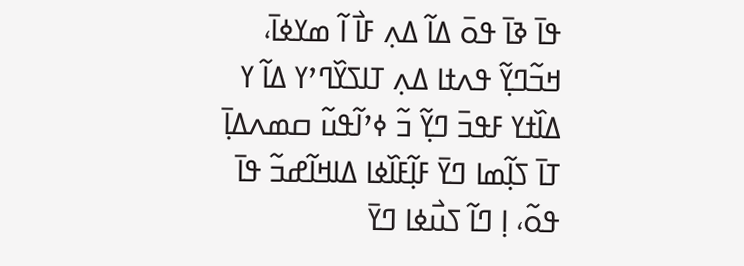ߟߊ߫ ߢߊ߫ ߟߋ߫ ߡߊ߬ ߡߍ߲ ߓߊ߯ ߊ߬ ߘߌߦߊ߫، ߞߏ߬ߣߌ߲߬ ߟߍߙߊ ߡߍ߲ ߠߊߖߌ߰ߣߴߌ ߡߊ߬ ߌ ߡߊ߰ߙߌ ߓߟߏ߫ ߣߌ߲߬ ߏ߬ ߦߴߊ߬ߟߎ߬ ߛߘߍߡߊ߲߫ ߠߊ߫ ߖߊ߲߬ߘߊ ߣߌ߫ ߓߊ߲߬ߓߊ߰ߦߊ ߡߊߞߊ߬ߝߏ߬ ߟߊ߫ ߟߋ߬، ߊ߲ ߣߊ߬ ߖߎ߯ߦߊ ߣߌ߫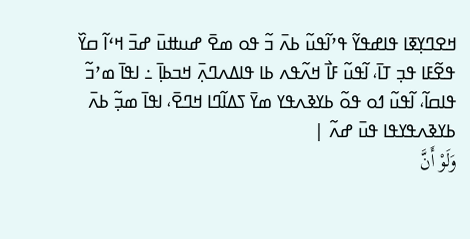ߞߐߣߌ߲ߧߊ ߟߊߝߟߌ߬ ߟߴߊ߬ߟߎ߬ ߕߍ߫ ߏ߬ ߟߋ ߘߐ߫ ߝߎߚߎ߫ ߝߏ߫ ߞߵߊ߬ ߛߌ߰ ߟߐ߬ߓߊ ߟߏ߲ ߠߊ߫، ߊ߬ߟߎ߬ ߓߊ߯ ߞߍ߬ߟߍ ߕߊ ߟߊߡߍߣߍ߲߫ ߞߏߕߊ߲߫ ߸ ߊߟߊ߫ ߘߴߏ߬ ߟߊߛߊ߬، ߊ߬ߟߎ߬ ߗߋ ߟߋ߬ ߕߌߢߍߟߌ ߘߌ߫ ߖߡߊ߬ߣߊ ߞߣߐ߫، ߊߟߊ߫ ߘߏ߲߬ ߕߍ߫ ߕߌߢߍߟߌߟߊ ߟߎ߫ ߝߍ߬ |
وَلَوْ أَنَّ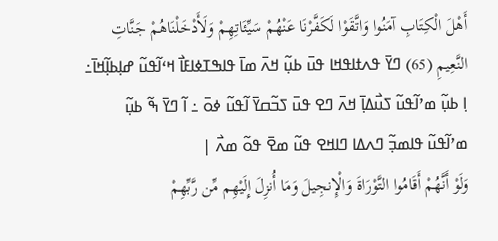أَهْلَ الْكِتَابِ آمَنُوا وَاتَّقَوْا لَكَفَّرْنَا عَنْهُمْ سَيِّئَاتِهِمْ وَلَأَدْخَلْنَاهُمْ جَنَّاتِ النَّعِيمِ (65) ߣߌ߫ ߟߍߙߊߟߞߊ ߟߎ߫ ߕߎ߲߬ ߞߍ߫ ߘߊ߫ ߟߊߒߠߦߊߓߊ߯ ߞߵߊ߬ߟߎ߬ ߝߊ߲ߕߊ߲߬ߞߊ߫߸ ߊ߲ ߕߎ߲߬ ߘߴߊ߬ߟߎ߬ ߖߎ߯ߡߊ߲߫ ߞߍ߫ ߣߐ ߟߎ߫ ߖߏ߬ߛߌ߫ ߊ߬ߟߎ߬ ߦߋ߫ ߸ ߊ߬ ߣߌ߫ ߒ߬ ߕߎ߲߬ ߘߴߊ߬ߟߎ߬ ߟߊߘߏ߲߬ ߣߍߡߊ ߣߊߞߐ ߟߎ߬ ߘߐ߫ ߟߋ߬ ߘߍ߯ |
وَلَوْ أَنَّهُمْ أَقَامُوا التَّوْرَاةَ وَالْإِنجِيلَ وَمَا أُنزِلَ إِلَيْهِم مِّن رَّبِّهِمْ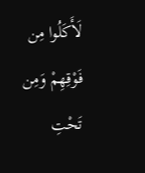لَأَكَلُوا مِن فَوْقِهِمْ وَمِن تَحْتِ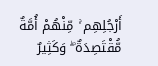أَرْجُلِهِم ۚ مِّنْهُمْ أُمَّةٌ مُّقْتَصِدَةٌ ۖ وَكَثِيرٌ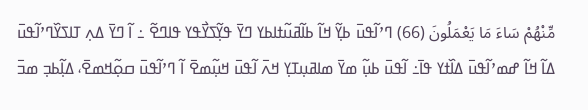مِّنْهُمْ سَاءَ مَا يَعْمَلُونَ (66) ߣߴߊ߬ߟߎ߫ ߕߌ߲߬ ߞߊ߬ ߕߊ߬ߥߎ߬ߙߊߕߌ ߣߌ߫ ߟߌ߲߬ߖߌ߯ߟߌ ߟߊߣߐ߬ ߸ ߊ߬ ߣߌ߫ ߡߍ߲ ߠߊߖߌ߰ߣߴߊ߬ߟߎ߫ ߡߊ߬ ߞߊ߬ ߝߘߴߊ߬ߟߎ߫ ߡߊ߰ߙߌ ߟߊ߫߸ ߊ߬ߟߎ߫ ߕߎ߲߬ ߘߌ߫ ߘߊߥߎ߲ߠߌ߲ ߞߍ߫ ߊ߬ߟߎ߫ ߞߎ߲߬ߘߐ߫ ߊ߬ ߣߴߊ߬ߟߎ߫ ߛߋ߲߬ߞߘߐ߫، ߡߊ߲߬ߕߏ߲ ߘߏ߫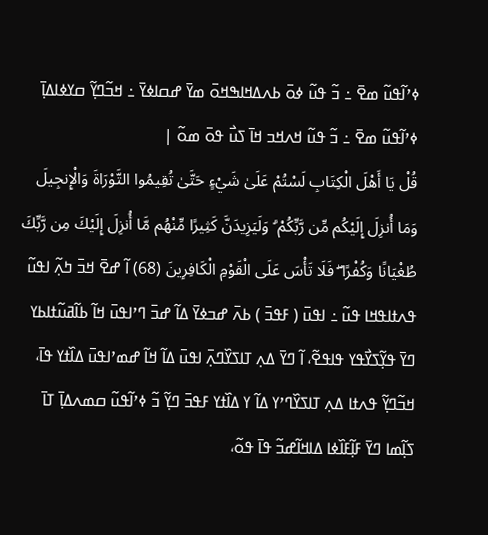ߦߴߊ߬ߟߎ߬ ߘߐ߫ ߸ ߏ߬ ߟߎ߬ ߦߋ߫ ߕߍߡߞߊߒߞߋ߫ ߘߌ߫ ߝߛߊߦߌ߫ ߸ ߞߏ߬ߣߌ߲߬ ߛߌߦߊߡߊ߲߫ ߦߴߊ߬ߟߎ߬ ߘߐ߫ ߸ ߏ߬ ߟߎ߬ ߞߍߞߏ ߞߊ߫ ߖߎ߯ ߟߋ߫ ߘߋ߬ |
قُلْ يَا أَهْلَ الْكِتَابِ لَسْتُمْ عَلَىٰ شَيْءٍ حَتَّىٰ تُقِيمُوا التَّوْرَاةَ وَالْإِنجِيلَ وَمَا أُنزِلَ إِلَيْكُم مِّن رَّبِّكُمْ ۗ وَلَيَزِيدَنَّ كَثِيرًا مِّنْهُم مَّا أُنزِلَ إِلَيْكَ مِن رَّبِّكَ طُغْيَانًا وَكُفْرًا ۖ فَلَا تَأْسَ عَلَى الْقَوْمِ الْكَافِرِينَ (68) ߊ߬ ߝߐ߫ ߞߏ߫ ߤߍ߲߬ ߊߟߎ߬ ߟߍߙߊߟߞߊ ߟߎ߬ ߸ ߊߟߎ߫ ( ߓߟߏ߫ ) ߕߍ߫ ߝߏߦߌ߫ ߡߊ߬ ߝߏ߫ ߣߴߊߟߎ߫ ߞߊ߬ ߕߊ߬ߥߎ߬ߙߊߕߌ ߣߌ߫ ߟߌ߲߬ߖߌ߯ߟߌ ߟߊߟߐ߬، ߊ߬ ߣߌ߫ ߡߍ߲ ߠߊߖߌ߰ߣߍ߲߫ ߊߟߎ߫ ߡߊ߬ ߞߊ߬ ߝߘߴߊߟߎ߫ ߡߊ߰ߙߌ ߟߊ߫، ߞߏ߬ߣߌ߲߬ ߟߍߙߊ ߡߍ߲ ߠߊߖߌ߰ߣߴߌ ߡߊ߬ ߌ ߡߊ߰ߙߌ ߓߟߏ߫ ߣߌ߲߬ ߏ߬ ߦߴߊ߬ߟߎ߬ ߛߘߍߡߊ߲߫ ߠߊ߫ ߖߊ߲߬ߘߊ ߣߌ߫ ߓߊ߲߬ߓߊ߰ߦߊ ߡߊߞߊ߬ߝߏ߬ ߟߊ߫ ߟߋ߬،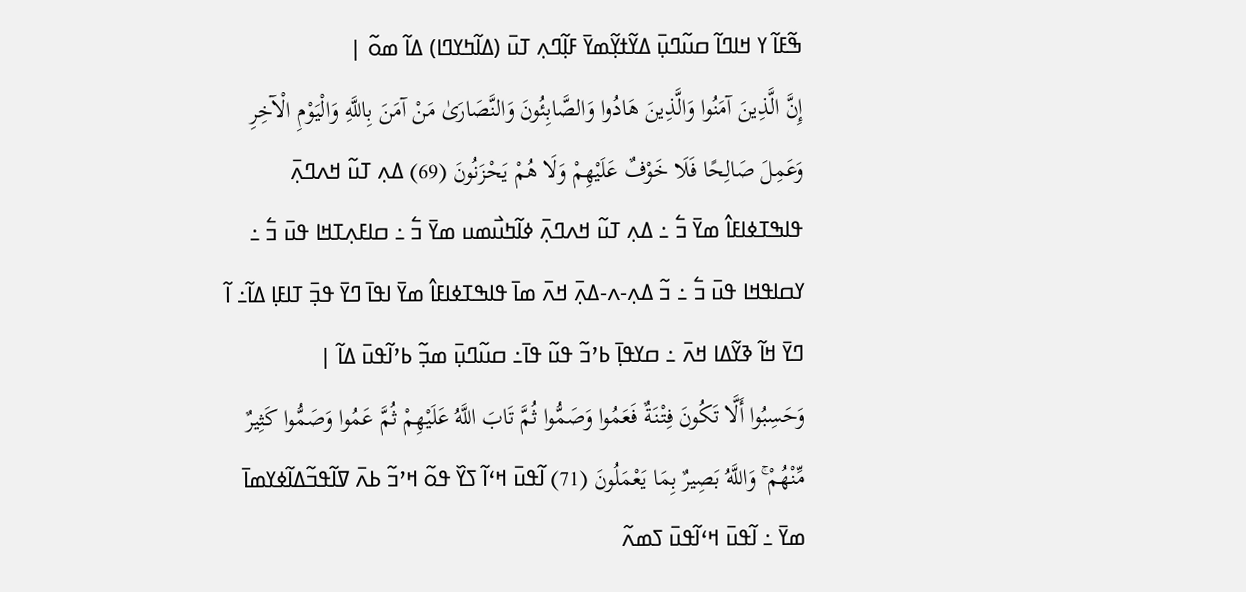ߒ߬ߓߊ߬ ߌ ߞߊߣߊ߬ ߛߎ߬ߣߎ߲߫ ߡߌ߬ߙߌ߲߬ߘߌ߫ ߓߊ߲߬ߣߍ߲ ߠߎ߫ (ߡߊ߬ߤߌߣߊ) ߡߊ߬ ߘߋ߬ |
إِنَّ الَّذِينَ آمَنُوا وَالَّذِينَ هَادُوا وَالصَّابِئُونَ وَالنَّصَارَىٰ مَنْ آمَنَ بِاللَّهِ وَالْيَوْمِ الْآخِرِ وَعَمِلَ صَالِحًا فَلَا خَوْفٌ عَلَيْهِمْ وَلَا هُمْ يَحْزَنُونَ (69) ߡߍ߲ ߠߎ߬ ߞߍߣߍ߲߫ ߟߊߒߠߦߊߓߊ߮ ߘߌ߫ ߏ߱ ߸ ߡߍ߲ ߠߎ߬ ߞߍߣߍ߲߫ ߦߊ߬ߤߎ߯ߘߎ ߘߌ߫ ߏ߱ ߸ ߛߊߓߍ߲ߠߞߊ ߟߎ߫ ߏ߱ ߸ ߌߛߊߟߞߊ ߟߎ߫ ߏ߱ ߸ ߏ߬ ߡߍ߲-ߍ-ߡߍ߲߫ ߞߍ߫ ߘߊ߫ ߟߊߒߠߦߊߓߊ߮ ߘߌ߫ ߊߟߊ߫ ߣߌ߫ ߟߏ߲߫ ߠߊߓߊ߲ ߡߊ߬߸ ߊ߬ ߣߌ߫ ߞߊ߬ ߢߌ߬ߡߊ ߞߍ߫ ߸ ߛߌߟߊ߲߫ ߕߴߏ߬ ߟߎ߬ ߟߊ߫߸ ߛߎ߬ߣߎ߲߫ ߘߏ߲߬ ߕߴߊ߬ߟߎ߫ ߡߊ߬ |
وَحَسِبُوا أَلَّا تَكُونَ فِتْنَةٌ فَعَمُوا وَصَمُّوا ثُمَّ تَابَ اللَّهُ عَلَيْهِمْ ثُمَّ عَمُوا وَصَمُّوا كَثِيرٌ مِّنْهُمْ ۚ وَاللَّهُ بَصِيرٌ بِمَا يَعْمَلُونَ (71) ߊ߬ߟߎ߫ ߞߵߊ߬ ߖߌ߰ ߟߋ߬ ߞߴߏ߬ ߕߍ߫ ߜߊ߬ߟߏ߬ߡߊ߬ߦߌߘߊ߫ ߘߌ߫ ߸ ߊ߬ߟߎ߫ ߞߵߊ߬ߟߎ߫ ߖߘߍ߬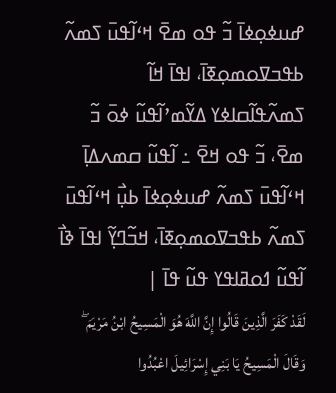ߝߎߦߋ߲ߦߊ߫ ߏ߬ ߟߋ ߘߐ߫ ߞߵߊ߬ߟߎ߫ ߖߘߍ߬ ߕߟߏߜߋߘߋ߲ߧߊ߫، ߊߟߊ߫ ߞߊ߬ ߖߘߍ߬ߟߊ߬ߛߊߦߌ ߡߌ߬ߘߴߊ߬ߟߎ߬ ߦߋ߫ ߏ߬ ߘߐ߫، ߏ߬ ߟߋ ߞߐ߫ ߸ ߊ߬ߟߎ߬ ߛߘߍߡߊ߲߫ ߞߵߊ߬ߟߎ߫ ߖߘߍ߬ ߝߎߦߋ߲ߦߊ߫ ߕߎ߲߯ ߞߵߊ߬ߟߎ߫ ߖߘߍ߬ ߕߟߏߜߋߘߋ߲ߧߊ߫، ߞߏ߬ߣߌ߲߬ ߊߟߊ߫ ߢߊ߯ ߊ߬ߟߎ߬ ߗߋߥߊߟߌ ߟߎ߬ ߟߊ߫ |
لَقَدْ كَفَرَ الَّذِينَ قَالُوا إِنَّ اللَّهَ هُوَ الْمَسِيحُ ابْنُ مَرْيَمَ ۖ وَقَالَ الْمَسِيحُ يَا بَنِي إِسْرَائِيلَ اعْبُدُوا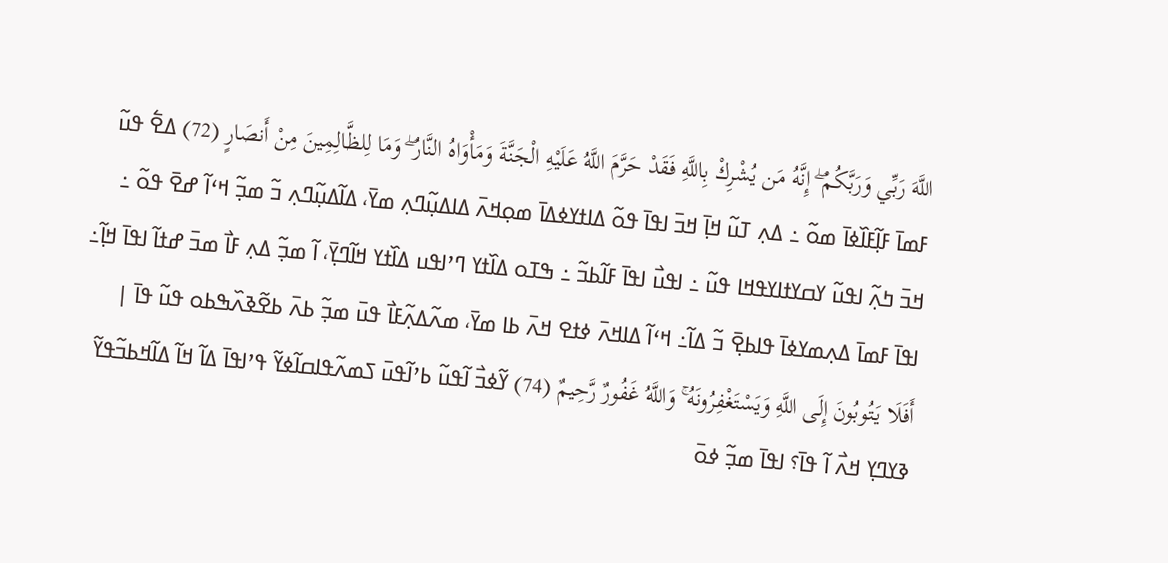اللَّهَ رَبِّي وَرَبَّكُمْ ۖ إِنَّهُ مَن يُشْرِكْ بِاللَّهِ فَقَدْ حَرَّمَ اللَّهُ عَلَيْهِ الْجَنَّةَ وَمَأْوَاهُ النَّارُ ۖ وَمَا لِلظَّالِمِينَ مِنْ أَنصَارٍ (72) ߡߐ߱ ߟߎ߬ ߓߘߊ߫ ߓߊ߲߬ߓߊ߰ߦߊ߫ ߘߋ߬ ߸ ߡߍ߲ ߠߎ߬ ߞߊ߲߫ ߞߏ߫ ߊߟߊ߫ ߟߋ߬ ߡߊߙߌߦߡߊ߫ ߘߋ߲ߞߍ߫ ߡߊߡߎ߲߬ߣߍ߲ ߘߌ߫، ߡߊ߬ߡߎ߲߬ߣߍ߲ ߏ߬ ߘߏ߲߬ ߞߵߊ߬ ߝߐ߫ ߟߋ߬ ߸ ߞߏ߫ ߤߍ߲߬ ߊߟߎ߬ ߌߛߌߙߊߌߟߞߊ ߟߎ߬ ߸ ߊߟߎ߯ ߊߟߊ߫ ߓߊ߬ߕߏ߬ ߸ ߒߠߋ ߡߊ߰ߙߌ ߣߴߊߟߎ ߡߊ߰ߙߌ ߞߊ߬ߣߌ߲߫، ߊ߬ ߘߏ߲߬ ߡߍ߲ ߓߊ߯ ߘߏ߫ ߝߙߊ߬ ߊߟߊ߫ ߞߊ߲߬߸ ߊߟߊ߫ ߓߘߊ߫ ߡߍ߲ߘߌߦߊ߫ ߟߊߕߐ߲߫ ߏ߬ ߡߊ߬߸ ߞߵߊ߬ ߡߊߞߍ߫ ߦߙߐ ߞߍ߫ ߕߊ ߘߌ߫، ߘߍ߬ߡߍ߲߬ߓߊ߯ ߟߎ߫ ߘߏ߲߬ ߕߍ߫ ߕߐ߬ߢߍ߰ߒߕߋ ߟߎ߬ ߟߊ߫ |
أَفَلَا يَتُوبُونَ إِلَى اللَّهِ وَيَسْتَغْفِرُونَهُ ۚ وَاللَّهُ غَفُورٌ رَّحِيمٌ (74) ߌ߬ߦߏ߯ ߊ߬ߟߎ߬ ߕߴߊ߬ߟߎ߫ ߖߘߍ߬ߟߊߛߊ߬ߦߌ߬ ߟߴߊߟߊ߫ ߡߊ߬ ߞߊ߬ ߡߊ߬ߞߕߏ߬ߟߌ߬ ߢߌߣߌ߲ ߞߍ߯ ߊ߬ ߟߊ߫؟ ߊߟߊ߫ ߘߏ߲߬ ߦߋ߫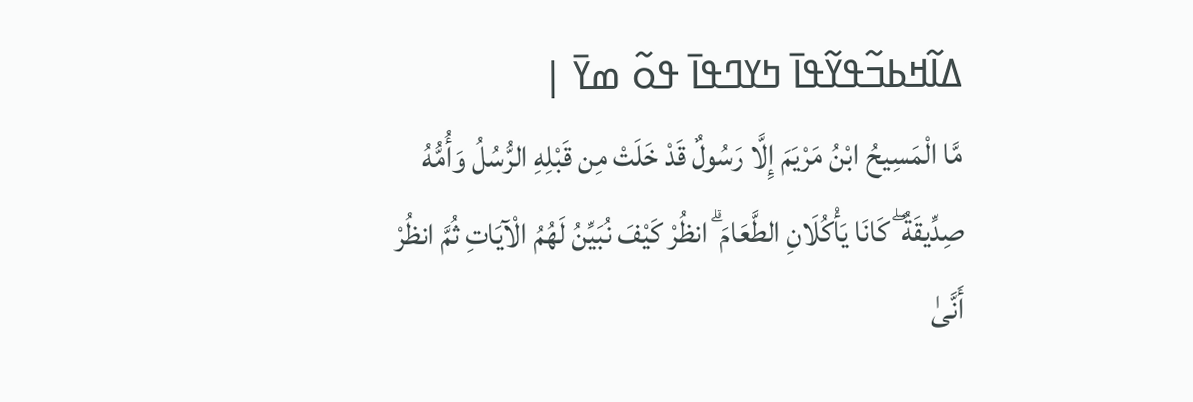ߡߊ߬ߞߕߏ߬ߟߌ߬ߟߊ߫ ߤߌߣߟߊ߫ ߟߋ߬ ߘߌ߫ |
مَّا الْمَسِيحُ ابْنُ مَرْيَمَ إِلَّا رَسُولٌ قَدْ خَلَتْ مِن قَبْلِهِ الرُّسُلُ وَأُمُّهُ صِدِّيقَةٌ ۖ كَانَا يَأْكُلَانِ الطَّعَامَ ۗ انظُرْ كَيْفَ نُبَيِّنُ لَهُمُ الْآيَاتِ ثُمَّ انظُرْ أَنَّىٰ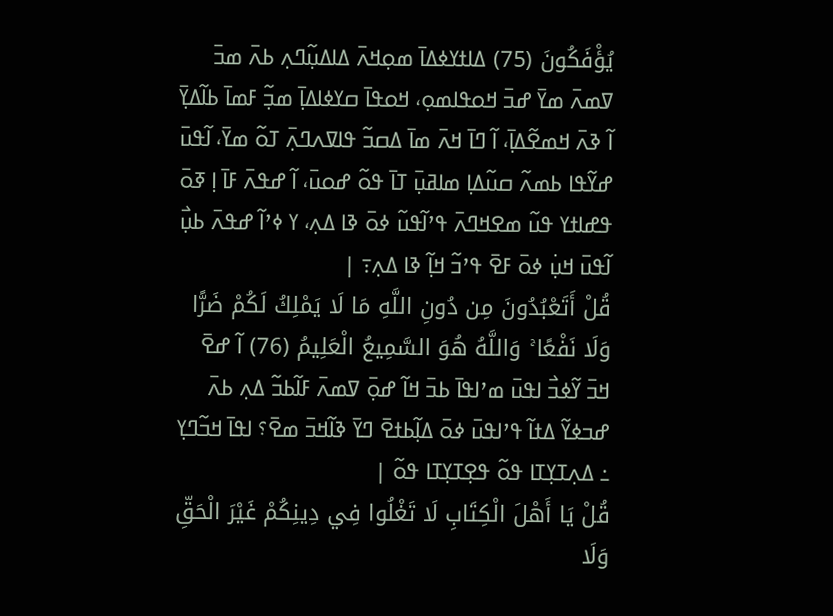يُؤْفَكُونَ (75) ߡߊߙߌߦߡߊ߫ ߘߋ߲ߞߍ߫ ߡߊߡߎ߲߬ߣߍ߲ ߕߍ߫ ߘߏ߫ ߜߘߍ߫ ߘߌ߫ ߝߏ߫ ߞߋߟߊߘߋ߲، ߞߋߟߊ߫ ߛߌߦߊߡߊ߲߫ ߘߏ߲߬ ߓߘߊ߫ ߕߊ߬ߡߌ߲߫ ߊ߬ ߢߍ߫ ߞߘߐ߬ߡߊ߲߫، ߊ߬ ߣߊ߫ ߞߍ߫ ߘߊ߫ ߡߛߏ߬ ߟߊߜߍߣߍ߲߫ ߠߋ߬ ߘߌ߫، ߊ߬ߟߎ߫ ߝߌ߬ߟߊ ߕߘߍ߬ ߛߎ߬ߡߊ߲ ߘߊߥߎ߲߫ ߠߊ߫ ߟߋ߬ ߝߋߎ߫، ߊ߬ ߝߟߍ߫ ߓߊ߫ ߊ߲ ߧߋ߫ ߟߝߊߙߌ ߟߎ߬ ߘߐߞߣߍ߫ ߟߴߊ߬ߟߎ߬ ߦߋ߫ ߢߊ ߡߍ߲، ߌ ߦߴߊ߬ ߝߟߍ߫ ߕߎ߲߯ ߊ߬ߟߎ߫ ߞߎ߲߭ ߦߋ߫ ߓߐ߫ ߟߴߏ߬ ߞߊ߲߬ ߢߊ ߡߍ߲߹ |
قُلْ أَتَعْبُدُونَ مِن دُونِ اللَّهِ مَا لَا يَمْلِكُ لَكُمْ ضَرًّا وَلَا نَفْعًا ۚ وَاللَّهُ هُوَ السَّمِيعُ الْعَلِيمُ (76) ߊ߬ ߝߐ߫ ߞߏ߫ ߌ߬ߦߏ߯ ߊߟߎ߫ ߘߴߊߟߊ߫ ߕߏ߫ ߞߊ߬ ߝߋ߲߫ ߜߘߍ߫ ߓߊ߬ߕߏ߬ ߡߍ߲ ߕߍ߫ ߝߏߦߌ߬ ߡߙߊ߬ ߟߴߊߟߎ߫ ߦߋ߫ ߡߊ߲߬ߕߙߐ߫ ߣߌ߫ ߢߊ߬ߞߏ߫ ߘߐ߫؟ ߊߟߊ߫ ߞߏ߬ߣߌ߲ ߸ ߡߍ߲ߠߌ߲ߠߊ ߟߋ߬ ߟߐ߲ߠߌ߲ߠߊ ߟߋ߬ |
قُلْ يَا أَهْلَ الْكِتَابِ لَا تَغْلُوا فِي دِينِكُمْ غَيْرَ الْحَقِّ وَلَا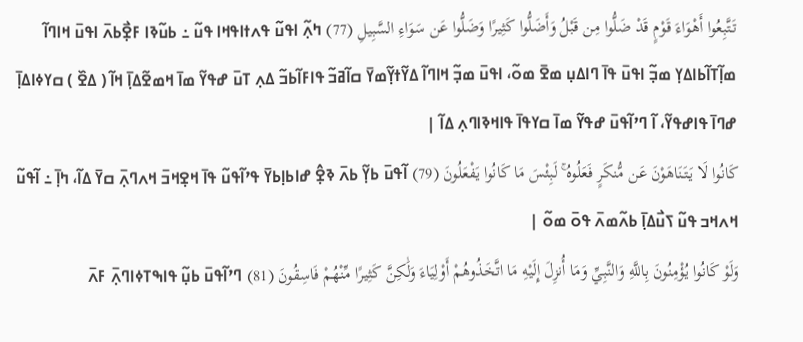تَتَّبِعُوا أَهْوَاءَ قَوْمٍ قَدْ ضَلُّوا مِن قَبْلُ وَأَضَلُّوا كَثِيرًا وَضَلُّوا عَن سَوَاءِ السَّبِيلِ (77) ߤߍ߲߬ ߊߟߎ߬ ߟߍߙߊߟߞߊ ߟߎ߬ ߸ ߕߎ߬ߢߊ ߓߐ߲߯ߕߍ߫ ߊߟߎ߫ ߞߊߣߊ߬ ߘߊ߲߬ߠߊ߬ߕߊߡߌ߲ ߘߏ߲߬ ߊߟߎ߫ ߟߊ߫ ߣߊߡߎ߲ ߘߐ߫ ߘߋ߬، ߊߟߎ߫ ߘߏ߲߬ ߞߊߣߊ߬ ߡߌ߬ߙߌ߲߬ߘߌ߫ ߛߊ߬ߥߏ߬ ߟߊߓߊ߬ߕߏ߬ ߡߍ߲ ߠߎ߫ ߝߟߌ߬ ߘߊ߫ ߞߘߐ߬ߡߊ߲߫ ߞߊ߬ ( ߡߐ߰ ) ߛߌߦߊߡߊ߲߫ ߝߣߊ߫ ߟߊߝߟߌ߬، ߊ߬ ߣߴߊ߬ߟߎ߫ ߝߟߌ߬ ߘߊ߫ ߛߌߟߊ߫ ߟߊߞߢߊߣߍ߲ ߡߊ߬ |
كَانُوا لَا يَتَنَاهَوْنَ عَن مُّنكَرٍ فَعَلُوهُ ۚ لَبِئْسَ مَا كَانُوا يَفْعَلُونَ (79) ߊ߬ߟߎ߫ ߕߌ߲߬ ߕߍ߫ ߢߐ߲߮ ߝߊߕߊ߲ߕߌ߫ ߟߴߊ߬ߟߎ߬ ߟߊ߫ ߞߐ߲ߞߏ߫ ߞߍߣߍ߲߫ ߛߌ߫ ߡߊ߬، ߤߊ߲߫ ߸ ߊ߬ߟߎ߬ ߞߍߞߏ ߟߎ߬ ߖߎ߯ߡߊ߲߫ ߕߍ߬ߘߍ߫ ߟߋ߫ ߘߋ߬ |
وَلَوْ كَانُوا يُؤْمِنُونَ بِاللَّهِ وَالنَّبِيِّ وَمَا أُنزِلَ إِلَيْهِ مَا اتَّخَذُوهُمْ أَوْلِيَاءَ وَلَٰكِنَّ كَثِيرًا مِّنْهُمْ فَاسِقُونَ (81) ߣߴߊ߬ߟߎ߫ ߕߎ߲߬ ߟߊߒߠߦߊߣߍ߲߫ ߓߍ߫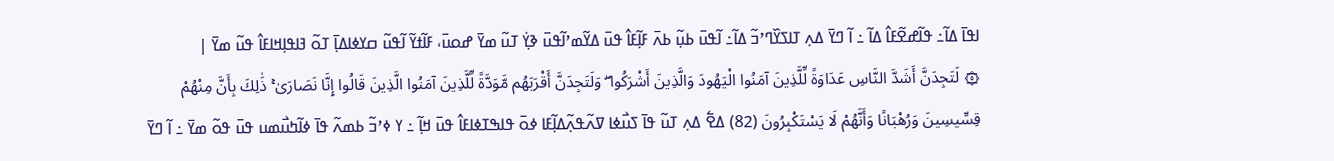ߊߟߊ߫ ߡߊ߬߸ ߟߊ߬ߝߐ߬ߓߊ߮ ߡߊ߬ ߸ ߊ߬ ߣߌ߫ ߡߍ߲ ߠߊߖߌ߰ߣߴߏ߬ ߡߊ߬߸ ߊ߬ߟߎ߫ ߕߎ߲߬ ߕߍ߫ ߓߊ߲߬ߓߊ߮ ߟߎ߫ ߡߌ߬ߘߴߊ߬ߟߎ߫ ߢߌ߲߭ ߠߎ߬ ߘߌ߫ ߝߋߎ߫، ߓߊ߬ߙߌ߬ ߊ߬ߟߎ߬ ߛߌߦߊߡߊ߲߫ ߠߋ߬ ߔߊߟߊ߲ߞߊߓߊ߮ ߟߎ߬ ߘߌ߫ |
۞ لَتَجِدَنَّ أَشَدَّ النَّاسِ عَدَاوَةً لِّلَّذِينَ آمَنُوا الْيَهُودَ وَالَّذِينَ أَشْرَكُوا ۖ وَلَتَجِدَنَّ أَقْرَبَهُم مَّوَدَّةً لِّلَّذِينَ آمَنُوا الَّذِينَ قَالُوا إِنَّا نَصَارَىٰ ۚ ذَٰلِكَ بِأَنَّ مِنْهُمْ قِسِّيسِينَ وَرُهْبَانًا وَأَنَّهُمْ لَا يَسْتَكْبِرُونَ (82) ߡߐ߱ ߡߍ߲ ߠߎ߬ ߟߊ߫ ߖߎ߯ߦߊ ߜߍ߬ߟߍ߲߬ߡߊ߲߬ߓߊ ߦߋ߫ ߟߊߒߠߦߊߓߊ߮ ߟߎ߫ ߞߊ߲߬ ߸ ߌ ߦߴߏ߬ ߕߘߍ߬ ߟߊ߫ ߦߊ߬ߤߎ߯ߘߎ ߟߎ߫ ߟߋ߬ ߘߌ߫ ߸ ߊ߬ ߣߌ߫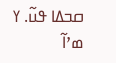ߛߏߡߊ ߟߎ߬. ߌ ߘߴߊ߬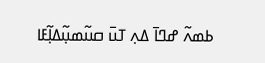ߕߘߍ߬ ߝߣߊ߫ ߡߍ߲ ߠߎ߫ ߛߎ߬ߘߎ߲߬ߡߊ߲߬ߓߊ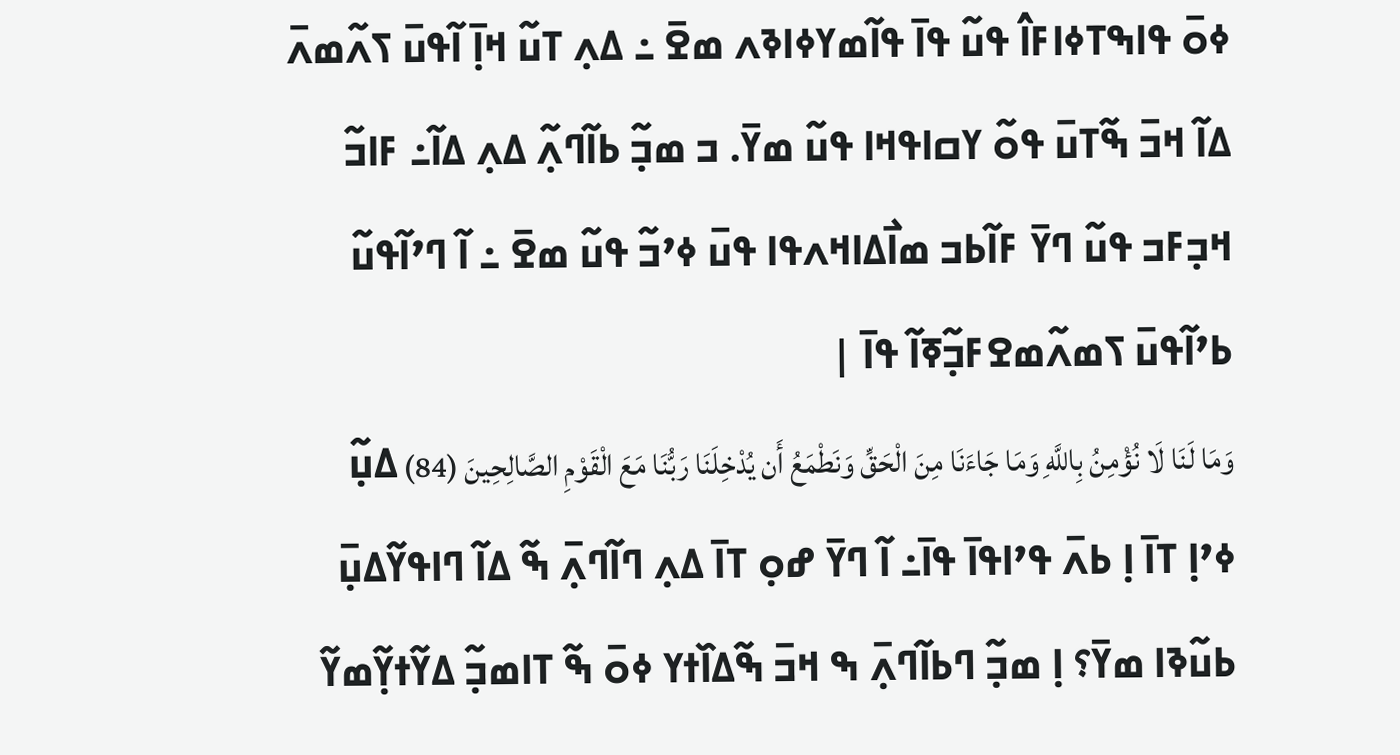ߦߋ߫ ߟߊߒߠߦߊߓߊ߮ ߟߎ߬ ߟߊ߫ ߟߊ߬ߘߌߦߊߢߍ ߘߐ߫ ߸ ߡߍ߲ ߠߎ߬ ߞߊ߲߫ ߊ߬ߟߎ߫ ߖߍ߬ߘߍ߫ ߡߊ߬ ߞߏ߫ ߒ߬ߠߎ߫ ߟߋ߬ ߌߛߊߟߞߊ ߟߎ߬ ߘߌ߫. ߏ ߘߏ߲߬ ߕߊ߬ߣߍ߲߬ ߡߍ߲ ߡߊ߬߸ ߓߊߏ߬ ߞߏ߲ߓߏ ߟߎ߬ ߣߌ߫ ߓߊ߬ߕߏ ߘߊ߯ߡߊߞߍߟߊ ߟߎ߫ ߦߴߏ߬ ߟߎ߬ ߘߐ߫ ߸ ߊ߬ ߣߴߊ߬ߟߎ߬ ߕߴߊ߬ߟߎ߫ ߖߘߍ߬ߘߐߓߏ߲߬ߧߊ߬ ߟߊ߫ |
وَمَا لَنَا لَا نُؤْمِنُ بِاللَّهِ وَمَا جَاءَنَا مِنَ الْحَقِّ وَنَطْمَعُ أَن يُدْخِلَنَا رَبُّنَا مَعَ الْقَوْمِ الصَّالِحِينَ (84) ߡߎ߲߬ ߦߴߊ߲ ߠߊ߫ ߊ߲ ߕߍ߫ ߟߴߊߟߊ߫ ߟߊ߫߸ ߊ߬ ߣߌ߫ ߝߋ߲ ߠߊ߫ ߡߍ߲ ߣߊ߬ߣߍ߲߫ ߒ߬ ߡߊ߬ ߣߊߟߌ߬ߡߎ߲߫ ߕߎ߬ߢߊ ߘߌ߫؟ ߊ߲ ߘߏ߲߬ ߣߕߊ߬ߣߍ߲߫ ߒ ߞߏ߫ ߒ߬ߡߊ߰ߙߌ ߦߋ߫ ߒ߬ ߠߊߘߏ߲߬ ߡߌ߬ߙߌ߲߬ߘߌ߬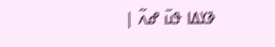ߢߌߡߊ ߟߎ߫ ߝߍ߬ |